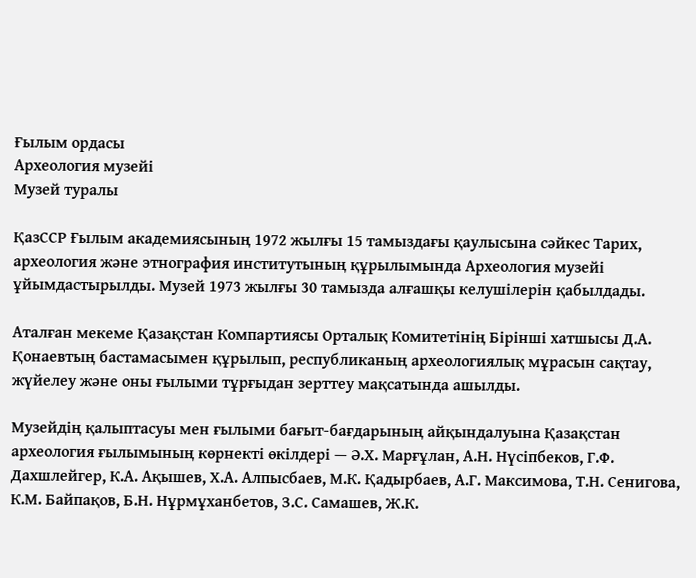Ғылым ордасы
Археология музейі
Музей туралы

ҚазССР Ғылым академиясының 1972 жылғы 15 тамыздағы қаулысына сәйкес Тарих, археология және этнография институтының құрылымында Археология музейі ұйымдастырылды. Музей 1973 жылғы 30 тамызда алғашқы келушілерін қабылдады.

Аталған мекеме Қазақстан Компартиясы Орталық Комитетінің Бірінші хатшысы Д.А. Қонаевтың бастамасымен құрылып, республиканың археологиялық мұрасын сақтау, жүйелеу және оны ғылыми тұрғыдан зерттеу мақсатында ашылды.

Музейдің қалыптасуы мен ғылыми бағыт-бағдарының айқындалуына Қазақстан археология ғылымының көрнекті өкілдері — Ә.Х. Марғұлан, А.Н. Нүсіпбеков, Г.Ф. Дахшлейгер, К.А. Ақышев, Х.А. Алпысбаев, М.К. Қадырбаев, А.Г. Максимова, Т.Н. Сенигова, К.М. Байпақов, Б.Н. Нұрмұханбетов, З.С. Самашев, Ж.К.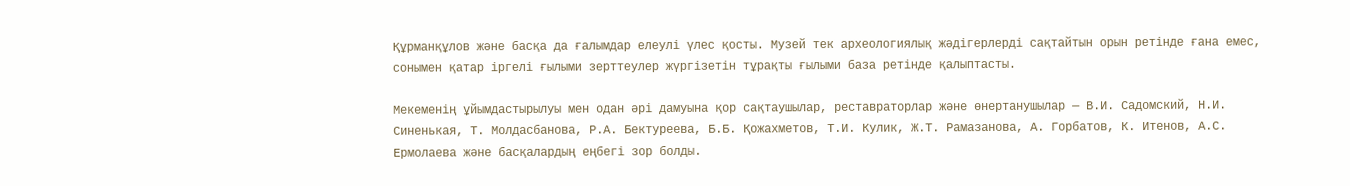Құрманқұлов және басқа да ғалымдар елеулі үлес қосты. Музей тек археологиялық жәдігерлерді сақтайтын орын ретінде ғана емес, сонымен қатар іргелі ғылыми зерттеулер жүргізетін тұрақты ғылыми база ретінде қалыптасты.

Мекеменің ұйымдастырылуы мен одан әрі дамуына қор сақтаушылар, реставраторлар және өнертанушылар — В.И. Садомский, Н.И. Синенькая, Т. Молдасбанова, Р.А. Бектуреева, Б.Б. Қожахметов, Т.И. Кулик, Ж.Т. Рамазанова, А. Горбатов, К. Итенов, А.С. Ермолаева және басқалардың еңбегі зор болды.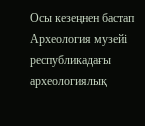Осы кезеңнен бастап Археология музейі республикадағы археологиялық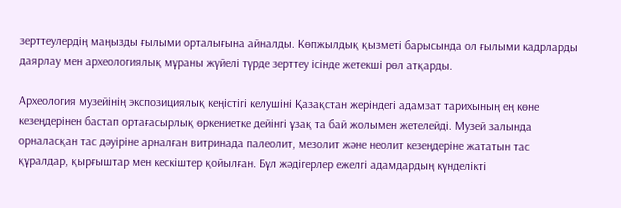зерттеулердің маңызды ғылыми орталығына айналды. Көпжылдық қызметі барысында ол ғылыми кадрларды даярлау мен археологиялық мұраны жүйелі түрде зерттеу ісінде жетекші рөл атқарды.

Археология музейінің экспозициялық кеңістігі келушіні Қазақстан жеріндегі адамзат тарихының ең көне кезеңдерінен бастап ортағасырлық өркениетке дейінгі ұзақ та бай жолымен жетелейді. Музей залында орналасқан тас дәуіріне арналған витринада палеолит, мезолит және неолит кезеңдеріне жататын тас құралдар, қырғыштар мен кескіштер қойылған. Бұл жәдігерлер ежелгі адамдардың күнделікті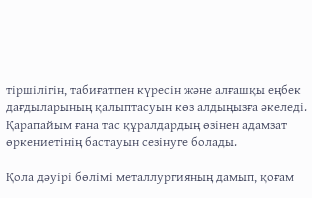тіршілігін, табиғатпен күресін және алғашқы еңбек дағдыларының қалыптасуын көз алдыңызға әкеледі. Қарапайым ғана тас құралдардың өзінен адамзат өркениетінің бастауын сезінуге болады.

Қола дәуірі бөлімі металлургияның дамып, қоғам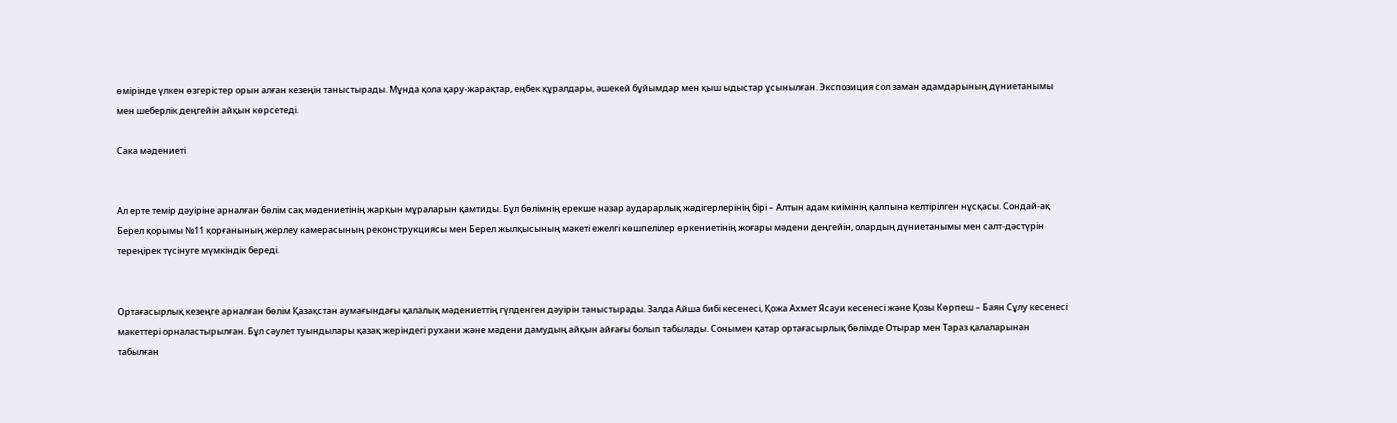өмірінде үлкен өзгерістер орын алған кезеңін таныстырады. Мұнда қола қару-жарақтар, еңбек құралдары, әшекей бұйымдар мен қыш ыдыстар ұсынылған. Экспозиция сол заман адамдарының дүниетанымы мен шеберлік деңгейін айқын көрсетеді.

Сака мәдениеті


Ал ерте темір дәуіріне арналған бөлім сақ мәдениетінің жарқын мұраларын қамтиды. Бұл бөлімнің ерекше назар аударарлық жәдігерлерінің бірі – Алтын адам киімінің қалпына келтірілген нұсқасы. Сондай-ақ Берел қорымы №11 қорғанының жерлеу камерасының реконструкциясы мен Берел жылқысының макеті ежелгі көшпелілер өркениетінің жоғары мәдени деңгейін, олардың дүниетанымы мен салт-дәстүрін тереңірек түсінуге мүмкіндік береді.


Ортағасырлық кезеңге арналған бөлім Қазақстан аумағындағы қалалық мәдениеттің гүлденген дәуірін таныстырады. Залда Айша бибі кесенесі, Қожа Ахмет Ясауи кесенесі және Қозы Көрпеш – Баян Сұлу кесенесі макеттері орналастырылған. Бұл сәулет туындылары қазақ жеріндегі рухани және мәдени дамудың айқын айғағы болып табылады. Сонымен қатар ортағасырлық бөлімде Отырар мен Тараз қалаларынан табылған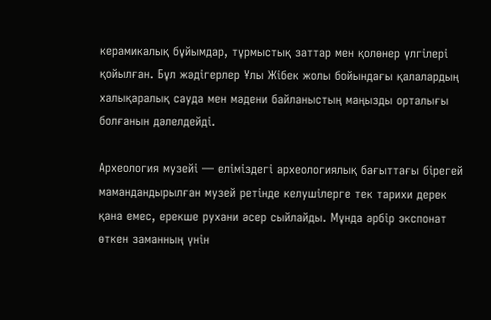керамикалық бұйымдар, тұрмыстық заттар мен қолөнер үлгілері қойылған. Бұл жәдігерлер Ұлы Жібек жолы бойындағы қалалардың халықаралық сауда мен мәдени байланыстың маңызды орталығы болғанын дәлелдейді.

Археология музейі — еліміздегі археологиялық бағыттағы бірегей мамандандырылған музей ретінде келушілерге тек тарихи дерек қана емес, ерекше рухани әсер сыйлайды. Мұнда әрбір экспонат өткен заманның үнін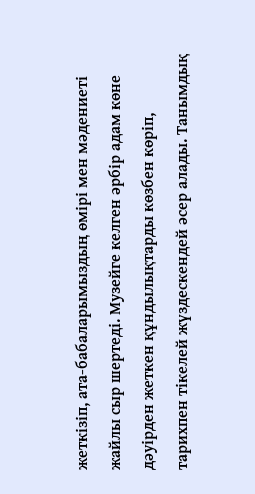жеткізіп, ата-бабаларымыздың өмірі мен мәдениеті жайлы сыр шертеді. Музейге келген әрбір адам көне дәуірден жеткен құндылықтарды көзбен көріп, тарихпен тікелей жүздескендей әсер алады. Танымдық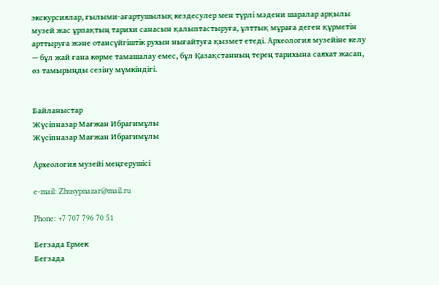экскурсиялар, ғылыми-ағартушылық кездесулер мен түрлі мәдени шаралар арқылы музей жас ұрпақтың тарихи санасын қалыптастыруға, ұлттық мұраға деген құрметін арттыруға және отансүйгіштік рухын нығайтуға қызмет етеді. Археология музейіне келу — бұл жай ғана көрме тамашалау емес, бұл Қазақстанның терең тарихына саяхат жасап, өз тамырыңды сезіну мүмкіндігі.


Байланыстар
Жүсіпназар Мағжан Ибрагимұлы
Жүсіпназар Мағжан Ибрагимұлы

Археология музейі меңгерушісі

e-mail: Zhusypnazar@mail.ru

Phone: +7 707 796 70 51

Бегзада Ермек
Бегзада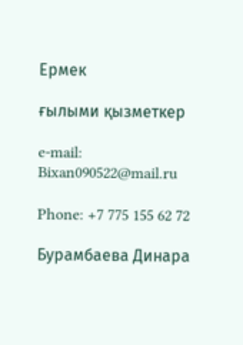Ермек

ғылыми қызметкер

e-mail: Bixan090522@mail.ru

Phone: +7 775 155 62 72

Бурамбаева Динара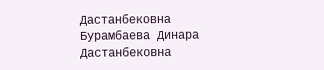Дастанбековна
Бурамбаева Динара Дастанбековна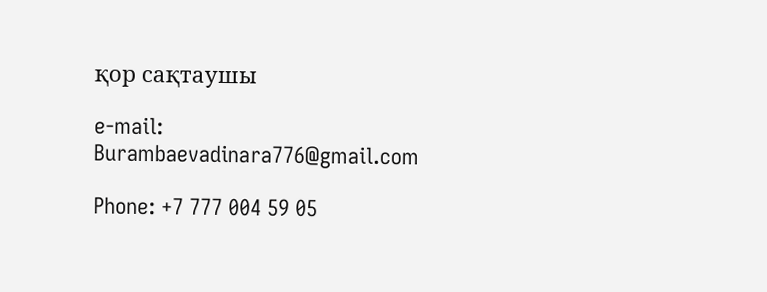қор сақтаушы

e-mail: Burambaevadinara776@gmail.com

Phone: +7 777 004 59 05